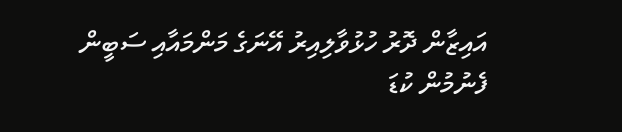އައިޒާން ދޮރު ހުޅުވާލިއިރު އޭނަގެ މަންމައާއި ސަބީން ފެނުމުން ކުޑަ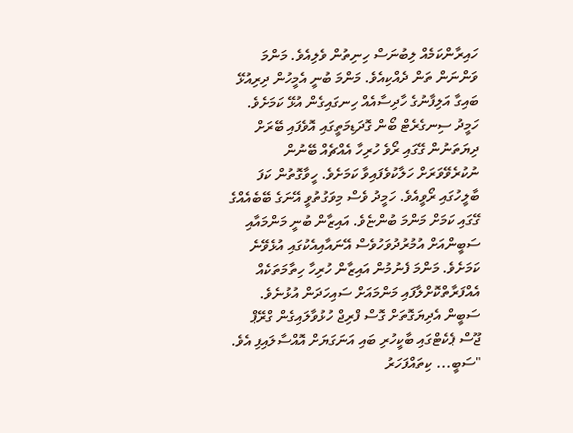ހައިރާންކަމެއް ލިބުނަސް ހިނިތުން ވެލިއެވެ. މަންމަ ވަންނަން ތަން ދެއްކިއެވެ. މަންމަ ބުނީ އެމީހުން ދިރިއުޅޭ ބައިގާ އަލިފާނުގެ ހާދިސާއެއް ހިނގައިގެން އުޅޭ ކަމަށެވެ. ހަމީދު ސިނގެރެޓް ބޯން ގޮދަޑިމަތީގައި އޮވެފައި ބޭރަށް ދިޔަތަނުން ގޭގައި ރޯވެ ހުރިހާ އެއްޗެއް ބޭނުން ނުކުރެވޭވަރަށް ހަލާކުވެފައިވާ ކަމަށެވެ. ހީވާގޮތުން ކަފަ ބާލީހުގައި ރޯވީއެވެ. ހަމީދު ވެސް މިވަގުތުވީ އޭނަގެ ބޭބެއެއްގެ ގޭގައި ކަމަށް މަންމަ ބުންޏެވެ. އައިޒާން ބުނީ މަންމައާއި ސަބީންއަށް އުމުރުދުވަހުވެސް އޭނައާއިއެކުގައި އުޅެވޭނެ ކަމަށެވެ. މަންމަ ފެނުމުން އައިޒާން ހުރިހާ ހިތާމަތަކެއް އެއްފަރާތްކޮށްލާފައި މަންމައަށް ސައިހަދަން އުޅުނެވެ. ސަބީން އެދިޔަގޮތަށް ގޮސް ފްރިޖް ހުޅުވާލައިގެން ގްރޭޕް ޖޫސް ޕެކެޓްގައި ބާކީހުރި ބައި އަނަގަޔަށް އޮއްސާލައިފި އެވެ.
"ސަބީ... ކިތައްފަހަރު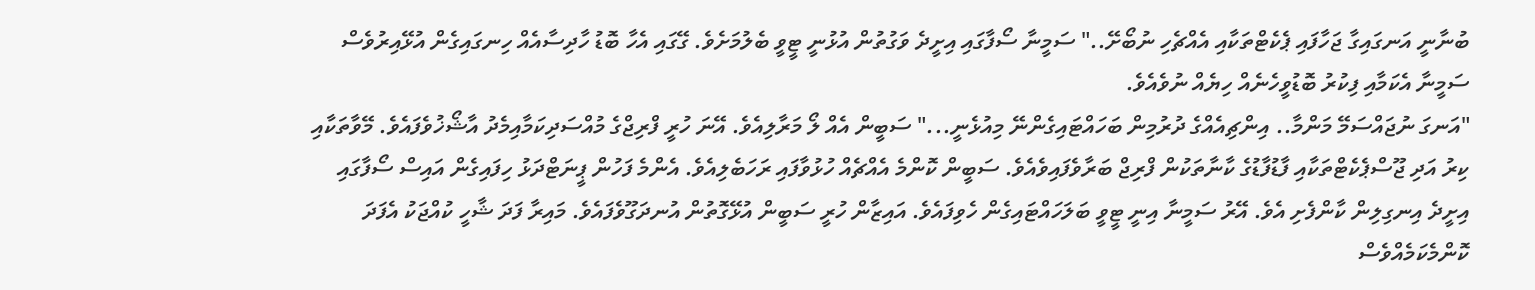ބުނާނީ އަނގައިގާ ޖަހާފައި ޕެކެޓްތަކާއި އެއްޗެހި ނުބޯށޭ.." ސަމީނާ ސޯފާގައި އިށީދެ ވަގުތުން އުޅުނީ ޓީވީ ބެލުމަށެވެ. ގޭގައި އެހާ ބޮޑު ހާދިސާއެއް ހިނގައިގެން އުޅޭއިރުވެސް ސަމީނާ އެކަމާއި ފިކުރު ބޮޑުވީހެނެއް ހިޔެއް ނުވެއެވެ.
"އަނގަ ނުޖައްސަމޭ މަންމާ.. އިންޗިއެއްގެ ދުރުމިން ބަހައްޓައިގެންނޭ މިއުޅެނީ..." ސަބީން އެއް ލޯ މަރާލިއެވެ. އޭނަ ހުރީ ފްރިޖްގެ މުއްސަދިކަމާއިމެދު އާޝޯޚުވެފައެވެ. މޭވާތަކާއި ކިރު އަދި ޖޫސްޕެކެޓްތަކާއި ފާޑުފާޑުގެ ކާނާތަކުން ފްރިޖް ބަރާވެފައިވެއެވެ. ސަބީން ކޮންމެ އެއްޗެއް ހުޅުވާފައި ރަހަބެލިއެވެ. އެންމެ ފަހުން ޕީނަޓްދަޅު ހިފައިގެން އައިސް ސޯފާގައި އިށީދެ އިނގިލިން ކާންފެށި އެވެ. އޭރު ސަމީނާ އިނީ ޓީވީ ބަލަހައްޓައިގެން ހެވިފައެވެ. އައިޒާން ހުރީ ސަބީން އުޅޭގޮތުން އުނދަގޫވެފައެވެ. މައިރާ ފަދަ ޝާހީ ކުއްޖަކު އެފަދަ ކޮންމެކަމެއްވެސް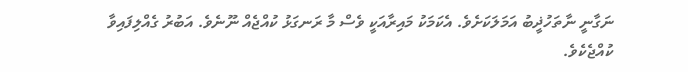ނަގާނީ ނާތަހުޛީބު އަމަލަކަށެވެ. އެކަމަކު މައިރާއަކީ ވެސް މާ ރަނގަޅު ކުއްޖެއް ނޫނެވެ. އަބުރު ގެއްލިފައިވާ ކުއްޖެކެވެ.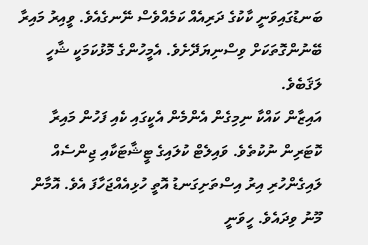ބަނޑުގައިވަނީ ކާކުގެ ދަރިއެއް ކަމެއްވެސް ނޭނގެއެވެ. ވީއިރު މައިރާ ބޭނުންގޮތަކަށް ވިސްނިޔަދޭށެވެ. އެމީހުންގެ މޮޅުކަމަކީ ޝާހީ ލަޤަބެވެ.
އައިޒާން ކައްކާ ނިމިގެން އެންމެން އެކީގައި ކެއި ފަހުން މައިރާ ކޮޓަރިން ނުކުތެވެ. ވައިލެޓް ކުލައިގެ ޓީޝާޓަކާއި ޖިންސެއް ލައިގެންހުރި އިރު އިސްތަށިގަނޑު އޮތީ ހުޅިއެއްޖަހާފަ އެވެ. އޮމާން މޫނު ވިދައެވެ. ހީވަނީ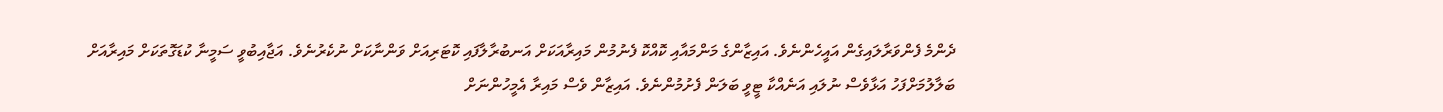ދެންމެ ފެންވަރާލައިގެން އައީހެންނެވެ. އައިޒާންގެ މަންމައާއި ކޮއްކޮ ފެނުމުން މައިރާއަކަށް އަނބުރާލާފައި ކޮޓަރިއަށް ވަންނާކަށް ނުކެރުނެވެ. އަޖާއިބުވީ ސަމީނާ ކުޑަގޮތަކަށް މައިރާއަށް ބަލާލުމަށްފަހު އަޅާވެސް ނުލައި އަނެއްކާ ޓީވީ ބަލަން ފެށުމުންނެވެ. އައިޒާން ވެސް މައިރާ އެމީހުންނަށް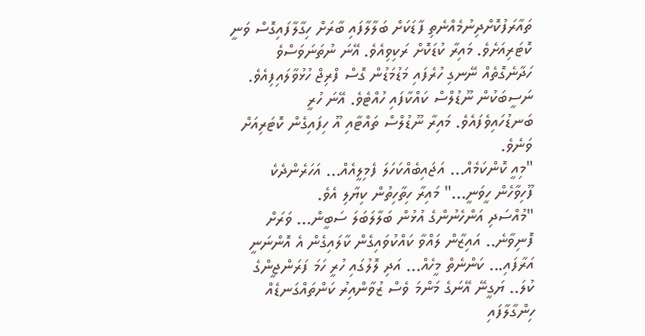ތައާރަފުކޮށްދިނުމެއްނެތި ފާޑަކަށް ބަލާލާފައި ބާރަށް ހިގާލާފައިގޮސް ވަނީ ކޮޓަރިއަށެވެ. މައިރާ ކުޑަކޮށް ރަކިވިއެވެ. އޭނަ ނުތަނަވަސްވެ ހަދާނެގޮތެއް ނޭނގި ހުރެފައި މަޑުމަޑުން ގޮސް ފްރިޖް ހުޅުވާލައިފިއެވެ. ނަސީބަކުން ނޫޑުލްސް ކައްކާފައި ހުއްޓެވެ. އޭނަ ހުރީ ބަނޑުހައިވެފައެވެ. މައިރާ ނޫޑުލްސް ތައްޓާއި އޫ ހިފައިގެން ކޮޓަރިއަށް ވަނެވެ.
"މިއީ ކޮންކަމެއް... އަޖައިބެއްކަހަލަ ފެމިލީއެއް... އަހަރެންދެކެ ފޫހިވާހެން ހީވަނީ..." މައިރާ ހިތާހިތުން ކިޔާލި އެވެ.
"މުއްސަދި އަންހެނުންގެ އުޅުން ބަލާލަބަލަ ސަބީން... ވަރަށް ފޮނިވާނެ.. އައިޒާން ލައްވާ ކައްކުވައިގެން ކާލައިގެން އެ އޮންނަނީ އަރާފައި... ކަންނެތް މީހެއް... އަދި ލޮލުގައި ހުރީ ހަމަ ފަރަންޖީންގެ ކުލަ.. ޔަގީނޭ އޭނަގެ މަންމަ ވެސް ޒުވާންއިރު ކަންތައްގަނޑެއް ހިންގާލާފައި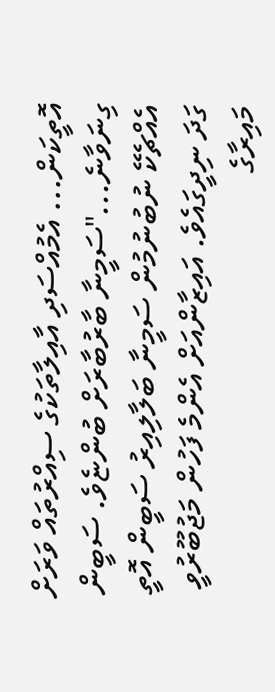އޮތީކަން... އެމުއްސަދި އާއިލާތަކުގެ ސިއްރުތައް ވަރަށް ގިނަވާނެ..."ސަމީނާ ބާރުބާރަށް ބުންޏެވެ. ސަބީން އެއްޗެކޭ ނުބުނުމުން ސަމީނާ ބަލާލިއިރު ސަބީން އޮތީ ގަދަ ނިދީގައެވެ. އައިޒާންއަށް އެންމެ ފަހުން މަޖުބޫރުވީ މައިރާގެ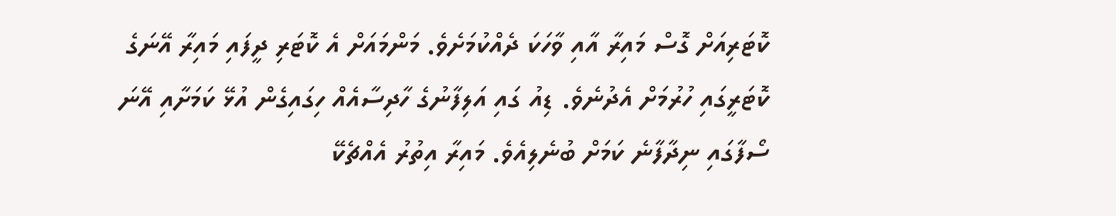ކޮޓަރިއަށް ގޮސް މައިރާ އާއި ވާހަކަ ދެއްކުމަށެވެ. މަންމައަށް އެ ކޮޓަރި ދީފައި މައިރާ އޭނަގެ ކޮޓަރީގައި ހުރުމަށް އެދުނެވެ. ޑިއު ގައި އަލިފާނުގެ ހާދިސާއެއް ހިގައިގެން އުޅޭ ކަމަށާއި އޭނަ ސޯފާގައި ނިދާފާނެ ކަމަށް ބުނެލިއެވެ. މައިރާ އިތުރު އެއްޗެކޭ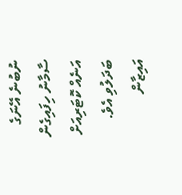ނުބުނެ އޭނަގެ ސާމާނު ހިފައިގެން އަނެއް ކޮޓަރިއަށް ބަދަލުވި އެވެ.
އައިޒާން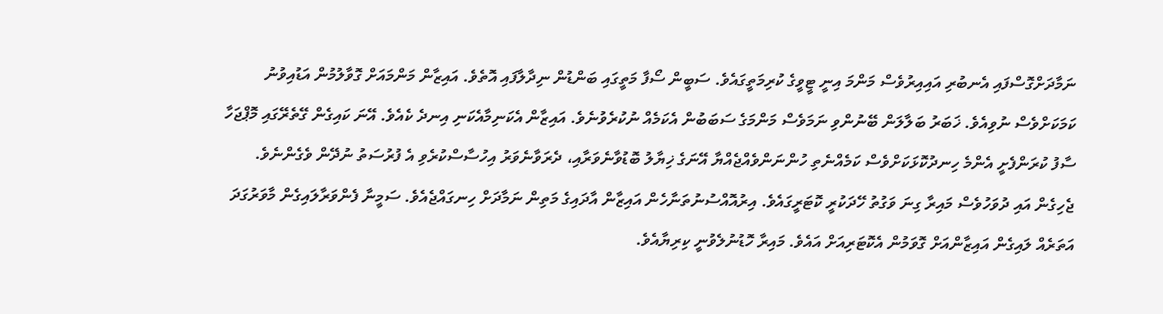ނަމާދަށްގޮސްފައި އެނބުރި އައިއިރުވެސް މަންމަ އިނީ ޓީވީގެ ކުރިމަތީގައެވެ. ސަބީން ސޯފާ މަތީގައި ބަންޑުން ނިދާލާފައި އޮތެވެ. އައިޒާން މަންމައަށް ގޮވާލުމުން އަޑުއިވުނު ކަމަކަށްވެސް ނުވިއެވެ. ޚަބަރު ބަލާލަން ބޭނުންވި ނަމަވެސް މަންމަގެ ސަބަބުން އެކަމެއް ނުކުރެވުނެވެ. އައިޒާން އެކަނިމާއެކަނި އިނދެ ކެއެވެ. އޭނަ ކައިގެން ގޭތެރޭގައި މޮޕްޖަހާ ސާފު ކުރަންފެށީ އެންމެ ހިނދުކޮޅަކަށްވެސް ކަމެއްނެތި ހުންނަންވެއްޖެއްޔާ އޭނަގެ ޚިޔާލު ބޮޑުވާނެވަރާއި، ދެރަވާނެވަރު އިހުސާސްކުރެވި އެ ފުރުސަތު ނުދޭން ވެގެންނެވެ.
ޖެހިގެން އައި ދުވަހުވެސް މައިރާ ގިނަ ވަގުތު ހޭދަކުރީ ކޮޓަރީގައެވެ. އިރުއޮއްސުނުތަނާހެން އައިޒާން އާދައިގެ މަތިން ނަމާދަށް ހިނގައްޖެއެވެ. ސަމީނާ ފެންވަރާލައިގެން މާވަރުގަދަ އަތަރެއް ލައިގެން އައިޒާންއަށް ގޮވަމުން އެކޮޓަރިއަށް އައެވެ. މައިރާ ހޮޑުނުލެވުނީ ކިރިޔާއެވެ.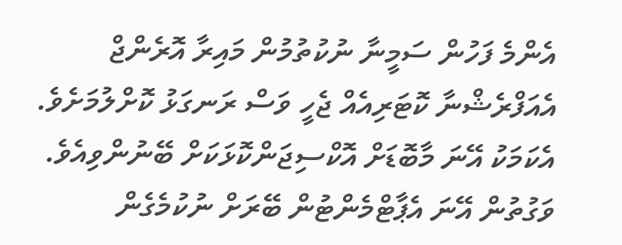އެންމެ ފަހުން ސަމީނާ ނުކުތުމުން މައިރާ އޮރެންޖް އެއަފްރެޝްނާ ކޮޓަރިއެއް ޖެހީ ވަސް ރަނގަޅު ކޮށްލުމަށެވެ. އެކަމަކު އޭނަ މާބޮޑަށް އޮކްސިޖަންކޮޅަކަށް ބޭނުންވިއެވެ. ވަގުތުން އޭނަ އެޕާޓްމެންޓުން ބޭރަށް ނުކުމެގެން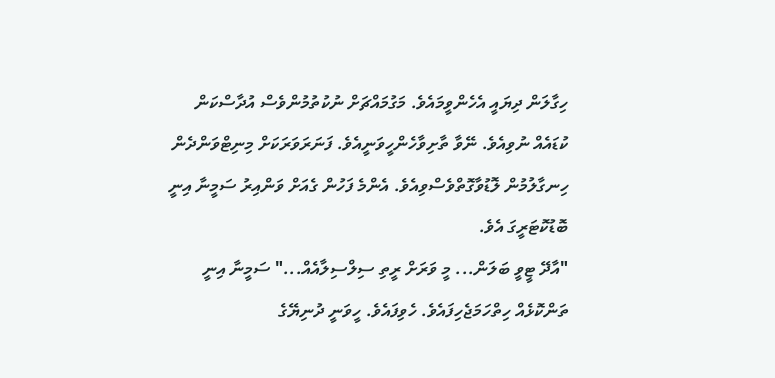ހިގާލަން ދިޔައީ އެހެންވީމައެވެ. މަގުމައްޗަށް ނުކުތުމުންވެސް އުދާސްކަން ކުޑައެއް ނުވިއެވެ. ނޭވާ ތާށިވާހެންހީވަނީއެވެ. ފަނަރަވަރަކަށް މިނިޓްވަންދެން ހިނގާލުމުން ލޮޑުވާގޮތްވެސްވިއެވެ. އެންމެ ފަހުން ގެއަށް ވަންއިރު ސަމީނާ އިނީ ބޮޑުކޮޓަރީގަ އެވެ.
"އާދޭ ޓީވީ ބަލަން... މީ ވަރަށް ރީތި ސިލްސިލާއެއް..." ސަމީނާ އިނީ ތަންކޮޅެއް ހިތްހަމަޖެހިފައެވެ. ހެވިފައެވެ. ހީވަނީ ދުނިޔޭގެ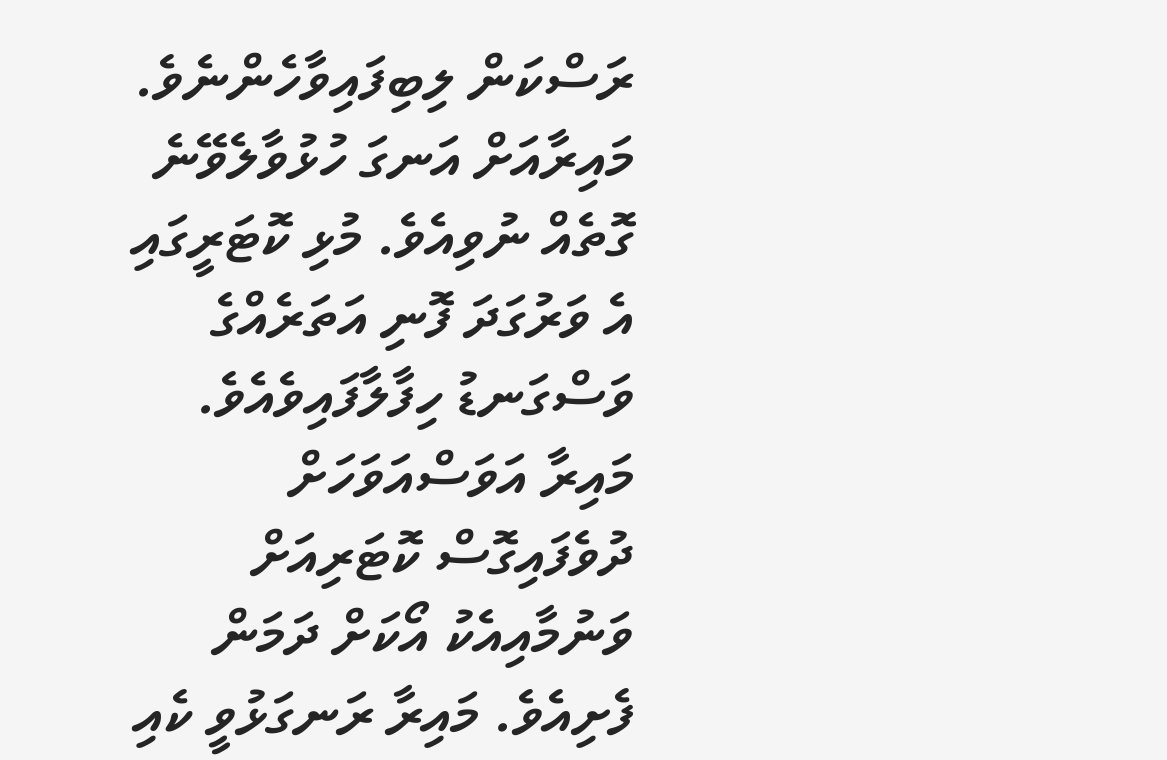ރަސްކަން ލިބިފައިވާހެންނެވެ. މައިރާއަށް އަނގަ ހުޅުވާލެވޭނެ ގޮތެއް ނުވިއެވެ. މުޅި ކޮޓަރީގައި އެ ވަރުގަދަ ފޮނި އަތަރެއްގެ ވަސްގަނޑު ހިފާލާފައިވެއެވެ. މައިރާ އަވަސްއަވަހަށް ދުވެފައިގޮސް ކޮޓަރިއަށް ވަނުމާއިއެކު އޯކަށް ދަމަން ފެށިއެވެ. މައިރާ ރަނގަޅުވީ ކެއި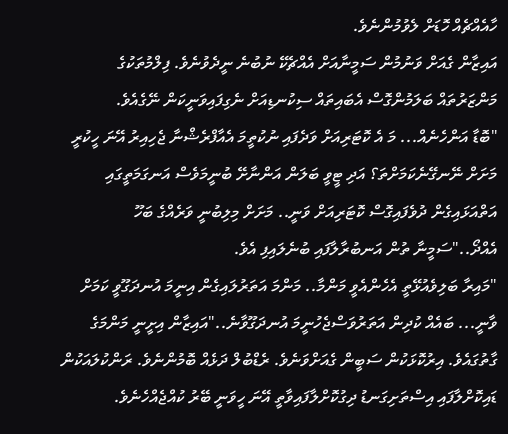ހާއެއްޗެއް ހޮޑަށް ލެވުމުންނެވެ.
އައިޒާން ގެއަށް ވަނުމުން ސަމީނާއަށް އެއްޗެކޭ ނުބުނެ ނީދެވުނެވެ. ފިލްމުތަކުގެ މަންޒަރުތައް ބަލަމުންގޮސް އެބައިތައް ސިކުނޑިއަށް ނެގިފައިވަނީކަން ނޭގެއެވެ.
"ބޮޑާ އަންހެނެއް... މަ އެ ކޮޓަރިއަށް ވަދެފައި ނުކުތީމަ އެއާފްރެޝްނާ ޖެހިއިރު އޭނަ ހީކުރީ މަށަށް ނޭނގޭނެކަމަށްތަ؟ އަދި ޓީވީ ބަލަން އަންނާށޭ ބުނީމަވެސް އަނގަމަތީގައި އަތްއަޅައިގެން ދުވެފައިގޮސް ކޮޓަރިއަށް ވަނީ.. މަށަށް މިލިބުނީ ވަރެއްގެ ބަހޫ އެއްދޯ.."ސަމީނާ ތުން އަނބުރާލާފައި ބުނެލައިފި އެވެ.
"މައިރާ ބަލިވެއުޅޭތީ އެހެންއެވީ މަންމާ.. މަންމަ އަތަރުލައިގެން އިނީމަ އުނދަގޫވީ ކަމަށް ވާނީ... ބައެއް ކުދިން އަތަރުވަސްޖެހުނީމަ އުނދަގޫވާނެ.."އައިޒާން އިށީނީ މަންމަގެ ގާތުގައެވެ. އިރުކޮޅަކުން ސަބީން ގެއަށްވަނެވެ. ރެޑްބުލް ދަޅެއް ބޮމުންނެވެ. ރަންކުލައަކުން ޑައިކޮށްލާފައި އިސްތަށިގަނޑު ދިގުކޮށްލާފައިވާތީ އޭނަ ހީވަނީ ބޭރު ކުއްޖެއްހެނެވެ.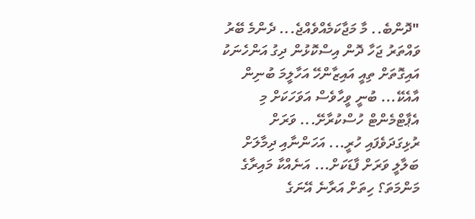"ދޮންބެ.. މާ މަޖާކަމެއްވެއްޖެ... ދެންމެ ބޭރު ވައްތަރު ޖަހާ ދޮން އިސްކޮޅުން ދިގު އަންހެނަކު އައިގޮތަށް ތިއީ އައިޒާންހޭ އަހާލީމަ ބުނިން އާއެކޭ... ބުނީ ވީހާވެސް އަވަހަކަށް މި އެޕާޓްމެންޓް ހުސްކުރާށޭ... ވަރަށް ރުޅިގަދަވެފައި ހުރީ... އަހަންނާއި ދިމާލަށް ބަލާލީ ވަރަށް ފާޑަކަށް... އަނެއްކާ މައިރާގެ މަންމަތަ؟ ހިތަށް އަރާނެ އޭނަގެ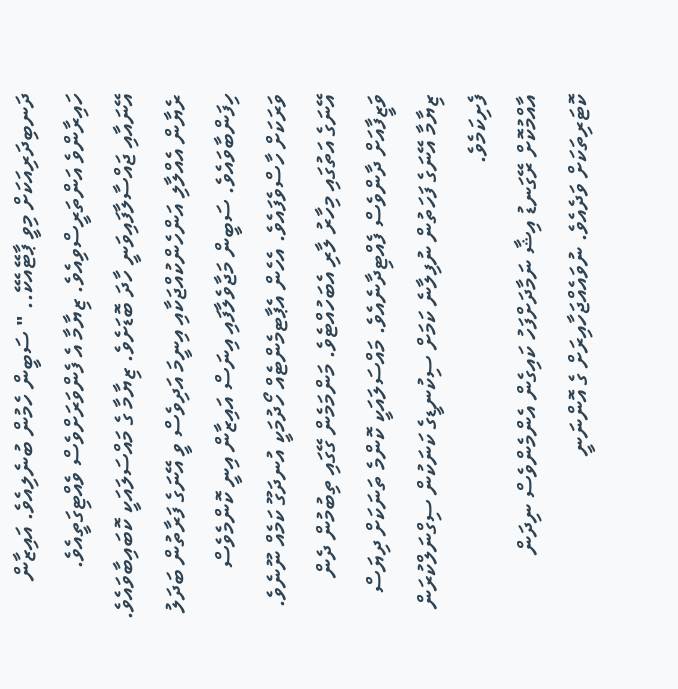ދަނބިދަރިއަކަށް މިވީ ޕާޓޭއެކޭ.. " ސަބީން ހެމުން ބުނެލިއެވެ. އައިޒާން ހައިރާންވެ އަންތަރީސްވިއެވެ. ޒިޔާމާ އެ ފެންވަރަށްވެސް ވެއްޓިގަތީއެވެ. އޭނައާއި ޖައްސާލާފައިވަނީ ހާދަ ބޮޑަށެވެ. ޒިޔާމާ ގެ މައްސަލައަކީ ކޮބައިބާވައެވެ. ރެޔާން އެއްލާލި އަންހެންކުއްޖަކާއި އިނީމަ އަދިވެސް ވީ އޭނަގެ ފަރާތުން ބަދަލު ހިފަންބާވައެވެ. ސަބީން މަޖާވެލާފައި އިނަސް އައިޒާން އިނީ ކޮންމެވެސް ވަރަކަށް ހާސްވެފައެވެ. އެހެން އެޕާޓމެންޓެއް ހޯދުމަކީ އުނދަގޫ ކަމެއް ނޫނެވެ. އޭނަގެ އަތުގައި މިހާރު ލާރި އެބަހުއްޓެވެ. މަންމަމެން ގޭގައި ތިބުމުން ދެން ވަޒީފާއަށް ދާންވެސް ފެއްޓިދާނެއެވެ. މައްސަލައަކީ ކޮންމެ ތަނަކަށް ދިޔަސް ޒިޔާމާ އޭނަގެ ފަހަތުން ނުފިލާނެ ކަމަށް ސިކުނޑީގެ ކަނަކުން ސިގްނަލްކުރަން ފެށިކަމެވެ.
އާއްމުކޮށް ރޭގަނޑު އިޝާ ނަމާދަށްފަހު ކައިގެން އެންމެންވެސް ނިދަން ކޮޓަރިތަކަށް ވަދެއެވެ. ނުވައެއްޖަހާއިރަށް ގެ އޮންނަނީ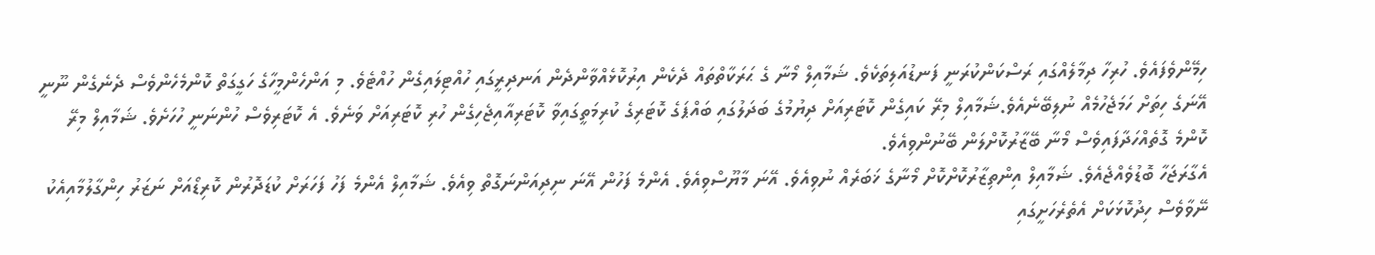ހިމޭންވެފައެވެ. ހުރިހާ ދިމާލެއްގައި ރަސްކަންކުރަނީ ފަނޑުއަލިތަކެވެ. ޝަމާއިލް މޯނާ ގެ ޙަރަކާތްތައް ދެކެން އިރުކޮޅެއްވާންދެން އަނދިރީގައި ހުއްޓިލައިގެން ހުއްޓެވެ. މި އަންހެންމީހާގެ ހަގީގަތް ކޮންމެހެންވެސް ދެނެގެން ނޫނީ އޭނަގެ ހިތަށް ހަމަޖެހުމެއް ނުލިބޭނެއެވެ.ޝަމާއިލް މިރޭ ކައިގެން ކޮޓަރިއަށް ދިޔުމުގެ ބަދަލުގައި ބައްޕަގެ ކޮޓަރިގެ ކުރިމަތީގައިވާ ކޮޓަރިއާއިޖެހިގެން ހުރި ކޮޓަރިއަށް ވަނެވެ. އެ ކޮޓަރިވެސް ހުންނަނީ ހުހަށެވެ. ޝަމާއިލް މިރޭ ކޮންމެ ގޮތެއްހަދާފައިވެސް މޯނާ ބޭޒާރުކޮށްލަން ބޭނުންވިއެވެ.
އެގާރަޖަހާ ބޮޑުވެއްޖެއެވެ. ޝަމާއިލް އިންތިޒާރުކޮށްކޮށް މޯނާގެ ޚަބަރެއް ނުވިއެވެ. އޭނަ މާޔޫސްވިއެވެ. އެންމެ ފަހުން އޭނަ ނިދިއަންނަގޮތް ވިއެވެ. ޝަމާއިލް އެންމެ ފަހު ފަހަރަށް ކުޑަދޮރުން ކޮރިޑޯއަށް ނަޒަރު ހިންގާލުމާއިއެކު ނޭވާވެސް ހިދުކޮޅަކަށް އެތެރެހަށީގައި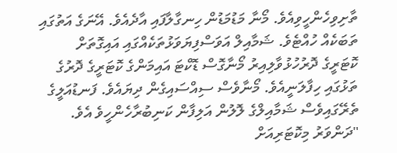ތާށިވިހެންހީވިއެވެ. މޯނާ މަޑުމަޑުން ހިނގާލާފައި އާދެއެވެ. އޭނަގެ އަތުގައި ތަބަކެއް ހުއްޓެވެ. ޝަމާއިލް އަވަސްފިޔަވަޅުތަކެއްގައި އައިގޮތަށް ކޮޓަރީގެ ދޮރުހުޅުވާލިއިރު މޯނާގޮސް ޑޮކްޓަ އައިމަންގެ ކޮޓަރީގެ ދޮރުގެ ތަޅުގައި ހިފާލަނީއެވެ. މޯނާވެސް ސިއްސައިގެން ދިޔައެވެ. ފަނޑުއަލީގެ ތެރޭގައިވެސް ޝަމާއިލްގެ ލޮލުން އަލިފާން ކަނިބުރާހެންހީވެ އެވެ.
"ދަންވަރު މިކޮޓަރިއަށް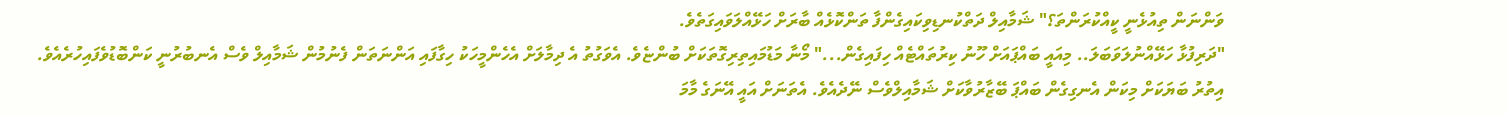ވަންނަން ތިއުޅެނީ ކީއްކުރަންތަ؟" ޝަމާއިލް ދަތްކުނޑިވިކައިގެންފާ ތަންކޮޅެއް ބާރަށް ހަޅޭއްލަވައިގަތެވެ.
"ދަރިފުޅާ ހަޅޭއްނުލަވަބަލަ.. މިއައީ ބައްޕައަށް ހޫނު ކިރުތައްޓެއް ހިފައިގެން..." މޯނާ މަޑުމައިތިރިގޮތަކަށް ބުންޏެވެ. އެވަގުތު އެ ދިމާލަށް އެހެންމީހަކު ހިގާފައި އަންނަތަން ފެނުމުން ޝަމާއިލް ވެސް އެނބުރުނީ ކަންބޮޑުވެފައިހުރެއެވެ. އިތުރު ބަޔަކަށް މިކަން އެނގިގެން ބައްޕަ ބޭޒާރުވާކަށް ޝަމާއިލްވެސް ނޭދެއެވެ. އެތަނަށް އައީ އޭނަގެ މާމަ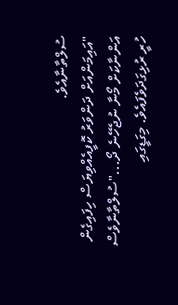ސުލްތާނާއެވެ.
"އައިމަންއަށް ދަންވަރު ކޮފީއެއްވިޔަސް ހިފައިގެން އަންނާކަށް މޯނާ ނުޖެހޭނެ ދޯ..."ސުލްތާނާވެސް ހުރީ ރުޅިގަދަވެފައެވެ. މިގަޑީގައި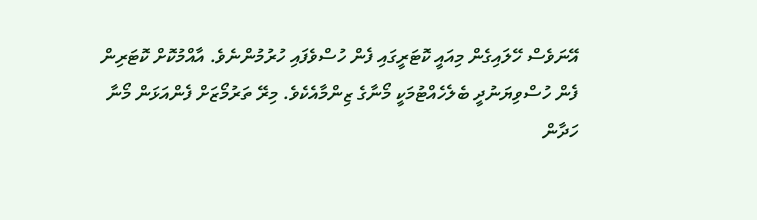އޭނަވެސް ހޭލައިގެން މިއައީ ކޮޓަރީގައި ފެން ހުސްވެފައި ހުރުމުންނެވެ. އާއްމުކޮށް ކޮޓަރިން ފެން ހުސްވިޔަނުދީ ބެލެހެއްޓުމަކީ މޯނާގެ ޒިންމާއެކެވެ. މިރޭ ތަރުމޯޒަށް ފެންއަޅަން މޯނާ ހަދާން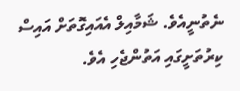ނެތުނީއެވެ. ޝަމާއިލް އެއައިގޮތަށް އައިސް ކިރުތަށީގައި އަތުންޖެހި އެވެ.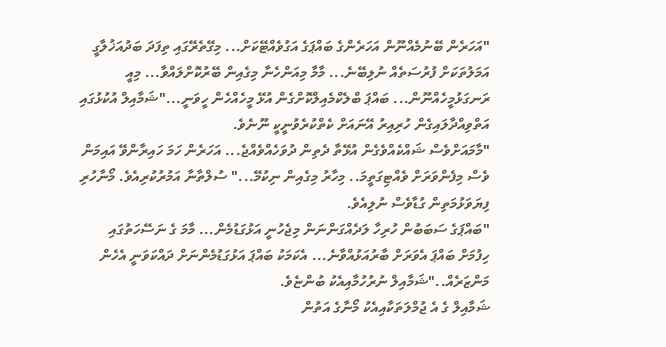"އަހަރެން ބޭނުމެއްނޫން އަހަރެންގެ ބައްޕަގެ އަގުވެއްޓޭކަށް... މިގޭތެރޭގައި ތިފަދަ ބަދުއަޚުލާގީ އަމަލުތަކަށް ފުރުސަތެއް ނުލިބޭނެ... މާމާ މިއަންހެނާ މިގެއިން ބޭރުކޮށްލައްވާ... މިއީ ރަނގަޅުމީހެއްނޫން... ބައްޕަ ބްލެކްމެއިލްކޮށްގެން އުޅޭ މީހެއްހެން ހީވަނީ..."ޝަމާއިލް އުކުޅުގައި އަތްވިއްދާލައިގެން ހުރިއިރު އޭނައަށް ކެތްކުރެވުނީކީ ނޫނެވެ.
"މާމައަށްވެސް ޝައްކެއްވެގެން އުޅޭތާ ދެތިން ދުވަހެއްވެއްޖެ... އަހަރެން ހަމަ ހައިރާންވޭ އައިމަން ވެސް މިފެންވަރަށް ވެއްޓިގަތީމަ.. މިހާރު މިގެއިން ނިކުމޭ..." ސުލްތާނާ އަމުރުކުރިއެވެ. މޯނާހުރި ފިޔަވަޅުމަތިން ގުޑާވެސް ނުލިއެވެ.
"ބައްޕަގެ ސަބަބުން ހުރިހާ ލަދެއްގަންނަން މިޖެހުނީ އަޅުގަޑުމެން... މާމަ ގެ ނަސޭހަތުގައި ހިފުމަށް ބައްޕަ އެވަރަށް ބާރުއަޅުއްވާނެ... އެކަމަކު ބައްޕަ އަޅުގަޑުމެންނަށް ދައްކަވަނީ އެހެން މަންޒަރެއް.."ޝަމާއިލް ނުރުހުމާއިއެކު ބުންޏެވެ.
ޝަމާއިލް ގެ އެ ޖުމްލަތަކާއިއެކު މޯނާގެ އަތުން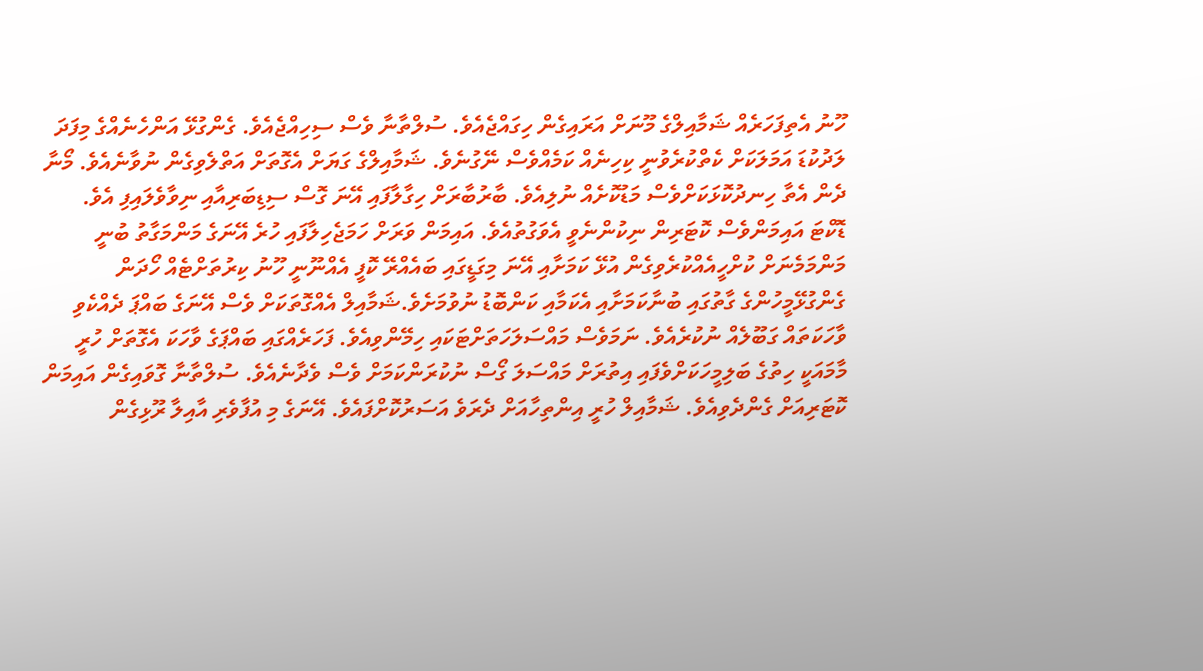ހޫނު އެތިފަހަރެއް ޝަމާއިލްގެ މޫނަށް އަރައިގެން ހިގައްޖެއެވެ. ސުލްތާނާ ވެސް ސިހިއްޖެއެވެ. ގެންގުޅޭ އަންހެނެއްގެ މިފަދަ ލަދުކުޑަ އަމަލަކަށް ކެތްކުރެވުނީ ކިހިނެއް ކަމެއްވެސް ނޭގުނެވެ. ޝަމާއިލްގެ ގަޔަށް އެގޮތަށް އަތްލެވިގެން ނުވާނެއެވެ. މޯނާ ދެން އެތާ ހިނދުކޮޅަކަށްވެސް މަޑުކޮށެއް ނުލިއެވެ. ބާރުބާރަށް ހިގާލާފައި އޭނަ ގޮސް ސިޑިބަރިއާއި ނިވާވެލައިފި އެވެ.
ޑޮކްޓަ އައިމަންވެސް ކޮޓަރިން ނިކުންނެވީ އެވަގުތުއެވެ. އައިމަން ވަރަށް ހަމަޖެހިލާފައި ހުރެ އޭނަގެ މަންމަގާތު ބުނީ މަންމަމެނަށް ކުށްހީއެއްކުރެވިގެން އުޅޭ ކަމަށާއި އޭނަ މިގަޑީގައި ބައެއްރޭ ކޮފީ އެއްނޫނީ ހޫނު ކިރުތަށްޓެއް ހޯދަން ގެންގުޅޭމީހުންގެ ގާތުގައި ބުނާކަމަށާއި އެކަމާއި ކަންބޮޑު ނުވުމަށެވެ.ޝަމާއިލް އެއްގޮތަކަށް ވެސް އޭނަގެ ބައްޕަ ދެއްކެވި ވާހަކަތައް ގަބޫލެއް ނުކުރެއެވެ. ނަމަވެސް މައްސަލަހަތަށްޓަކައި ހިމޭންވިއެވެ. ފަހަރެއްގައި ބައްޕަގެ ވާހަކަ އެގޮތަށް ހުރީ މާމައަކީ ހިތުގެ ބަލިމީހަކަށްވެފައި އިތުރަށް މައްސަލަ ގޯސް ނުކުރަންކަމަށް ވެސް ވެދާނެއެވެ. ސުލްތާނާ ގޮވައިގެން އައިމަން ކޮޓަރިއަށް ގެންދެވިއެވެ. ޝަމާއިލް ހުރީ އިންތިހާއަށް ދެރަވެ އަސަރުކޮށްފައެވެ. އޭނަގެ މި އުފާވެރި އާއިލާ ރޫޅިގެން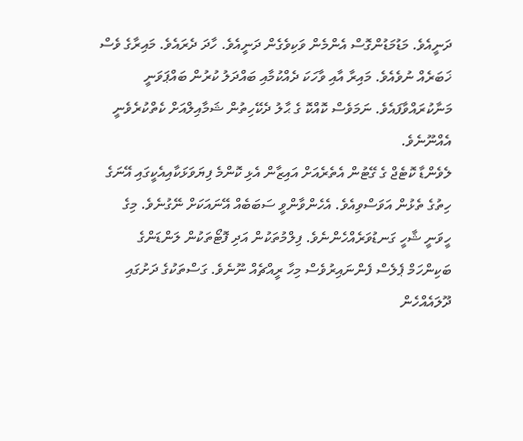ދަނީއެވެ. މަޑުމަޑުންގޮސް އެންމެން ވަކިވެގެން ދަނީއެވެ. ހާދަ ދެރައެވެ. މައިރާގެ ވެސް ޚަބަރެއް ނުވެއެވެ. މައިރާ އާއި ވާހަކަ ދެއްކުމާއި ބައްދަލު ކުރުން ބައްޕަވަނީ މަނާކުރައްވާފައެވެ. ނަމަވެސް ކޮއްކޮ ގެ ޙާލު ދެކޭހިތުން ޝަމާއިލްއަށް ކެތްކުރެވެނީ އެއްނޫނެވެ.
ލެވެންޑާ ކޮޓެޖް ގެ ގޭޓުން އެތެރެއަށް އައިޒާން އެޅި ކޮންމެ ފިޔަވަޅަކާއިއެކީގައި އޭނަގެ ހިތުގެ ތެޅުން އަވަސްވިއެވެ. އެހެންވާންވީ ސަބަބެއް އޭނައަކަށް ނޭގުނެވެ. މިގެ ހީވަނީ ޝާހީ ގަނޑުވަރެއްހެންނެވެ. ފިލްމުތަކުން އަދި ފޮޓޯތަކުން ލަންޑަންގެ ބަކިންހަމް ޕެލެސް ފެންނައިރުވެސް މިހާ ރީއްޗެއް ނޫނެވެ. ގަސްތަކުގެ ދަށުގައި ދޫލައެއްހެން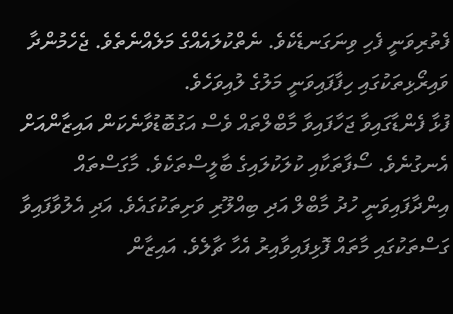ފެތުރިވަނީ ފެހި ވިނަގަނޑެކެވެ. ނެތްކުލައެއްގެ މަލެއްނެތެވެ. ޖެހެމުންދާ ވައިރޯޅިތަކުގައި ހިފާފައިވަނީ މަލުގެ ލުއިވަހެވެ.
ފުޅާ ފެންޑާގައިވާ ޖަހާފައިވާ މާބްލްތައް ވެސް އަގުބޮޑުވާނެކަން އައިޒާންއަށް އެނގުނެވެ. ސޯފާތަކާއި ކުލަކުލައިގެ ބާލީސްތަކެވެ. މާގަސްތައް އިންދާފައިވަނީ ހުދު މާބްލް އަދި ބިއްލޫރި ވަށިތަކުގައެވެ. އަދި އެލުވާފައިވާ ގަސްތަކުގައި މާތައް ފޮޅިފައިވާއިރު އެހާ ޗާލެވެ. އައިޒާން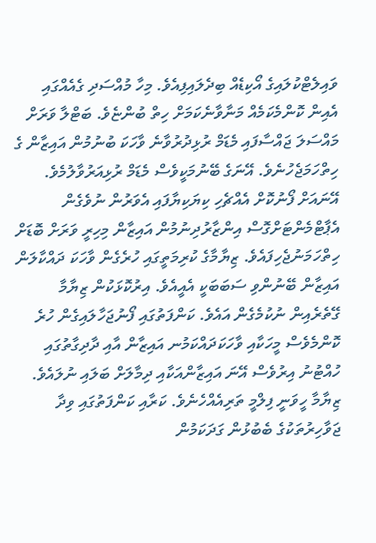ވައިލެޓްކުލައިގެ އޯކިޑެއް ބިދެލައިފިއެވެ. މިހާ މުއްސަދި ގެއެއްގައި އެއިން ކޮންމެކަމެއް މަނާވާނެކަމަށް ހިތް ބުންޏެވެ. ބަޓްލާ ވަރަށް މައްސަލަ ޖައްސާފައި މެޑަމް ރުޅިދުރުވާނެ ވާހަކަ ބުނުމުން އައިޒާން ގެ ހިތްހަމަޖެހުނެވެ. އޭނަގެ ބޭނުމަކީވެސް މެޑަމް ރުޅިއަރުވާލުމެވެ. އޭނައަށް ފޯނުކޮށް އެއްޗެހި ކިޔަކިޔާފައި އެވަރުން ނުވެގެން އެޕާޓްމެންޓަށްގޮސް އިންޒާރުދިނުމުން އައިޒާން މިހިރީ ވަރަށް ބޮޑަށް ހިތްހަމަނުޖެހިފައެވެ. ޒިޔާމާގެ ކުރިމަތީގައި ހުރެގެން ވާހަކަ ދައްކާލަން އައިޒާން ބޭނުންވި ސަބަބަކީ އެއީއެވެ. އިރުކޮޅަކުން ޒިޔާމާ ގޭތެރެއިން ނުކުމެގެން އައެވެ. ކަންފަތުގައި ފޯނުޖަހާލައިގެން ހުރެ ކޮންމެވެސް މީހަކާއި ވާހަކަދައްކަމުނ އައިޒާން އާއި ދާދިގާތުގައި ހުއްޓުނު އިރުވެސް އޭނަ އައިޒާންއަކާއި ދިމާލަށް ބަލައި ނުލައެވެ.
ޒިޔާމާ ހީވަނީ ފިލްމީ ތަރިއެއްހެނެވެ. ކަރާއި ކަންފަތުގައި ވިދާ ޖަވާހިރުތަކުގެ ބެބުޅުން ގަދަކަމުން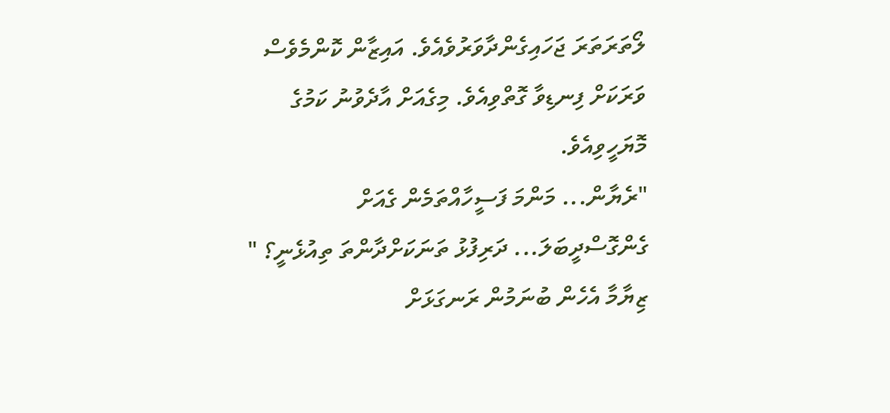ލޯތަރަތަރަ ޖަހައިގެންދާވަރުވެއެވެ. އައިޒާން ކޮންމެވެސް ވަރަކަށް ފިނޑިވާ ގޮތްވިއެވެ. މިގެއަށް އާދެވުނު ކަމުގެ މޮޔަހީވިއެވެ.
"ރެޔާން... މަންމަ ފަސީހާއްތަމެން ގެއަށް ގެންގޮސްދީބަލަ... ދަރިފުޅު ތަނަކަށްދާންތަ ތިއުޅެނީ؟ " ޒިޔާމާ އެހެން ބުނަމުން ރަނގަޅަށް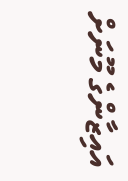އައިޒާންގެ މޫނަށް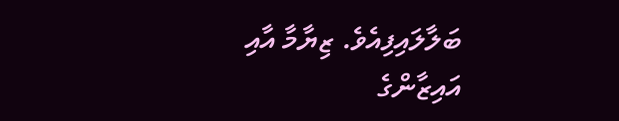ބަލާލައިފިއެވެ. ޒިޔާމާ އާއި އައިޒާންގެ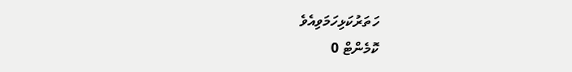ހަތަރުކަޅިހަމަވިއެވެ
ކޮމެންޓް 0